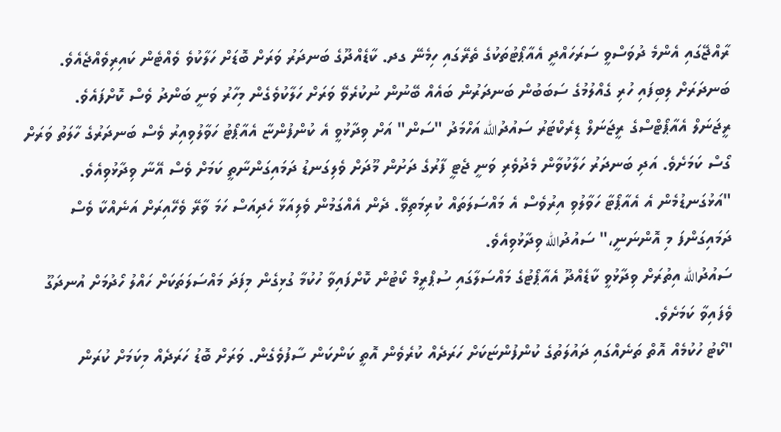ރާއްޖޭގައި އެންމެ ދުވަސްވީ ސަރަހައްދީ އެއާޕޯޓުތަކުގެ ތެރޭގައި ހިމެނޭ ގދ. ކާޑެއްދޫގެ ބަނދަރު ވަރަށް ބޮޑަށް ހަލާކުވެ ވެއްޓެން ކައިރިވެއްޖެއެވެ.
ބަނދަރަށް ލިބިފައި ހުރި ގެއްލުމުގެ ސަބަބުން ބަނދަރުން ބައެއް ބޭނުން ނުކުރެވޭ ވަރަށް ހަލާކުވެގެން މިހާރު ވަނީ ބަންދު ވެސް ކޮށްފައެވެ.
ރީޖަނަލް އެއާޕޯޓްސްގެ ރީޖަނަލް ޑިރެކްޓަރު ސައުދުالله އަހްމަދު "ސަން" އަށް ވިދާޅުވީ އެ ކުންފުންޏާ އެއާޕޯޓު ހަވާލުވިއިރު ވެސް ބަނދަރުގެ ހާލަތު ވަރަށް ގޯސް ކަމަށެވެ. އަދި ބަނދަރު ހަލާކުވާން މެދުވެރި ވަނީ ޖެޓީ ފާރުގެ ދަށުން މޫދަށް ވެލިގަނޑު ދަމައިގަންނާތީ ކަމަށް ވެސް އޭނާ ވިދާޅުވިއެވެ.
"އަޅުގަނޑުމެން އެ އެއާޕޯޓާ ހަވާލުވި އިރުވެސް އެ މައްސަލަތައް ކުރިމަތިވޭ. ދެން އެއްގަމުން ވެލިއަޅާ ހެދިއަސް ހަމަ ވާރޭ ވެހޭއިރަށް އަނެއްކާ ވެސް ދަމައިގަންފަ މި އޮންނަނީ،" ސައުދުالله ވިދާޅުވިއެވެ.
ސައުދުالله އިތުރަށް ވިދާޅުވީ ކާޑެއްދޫ އެއާޕޯޓުގެ މައްސަލާގައި ސުޕްރީމް ކޯޓުން ކޮށްފައިވާ ހުކުމާ ގުޅިގެން މިފަދަ މައްސަލަތަކަށް ހައްލު ހޯދުމަށް އުނދަގޫ ވެފައިވާ ކަމަށެވެ.
"ކޯޓު ހުކުމެއް އޮތް ތަނެއްގައި ދައުލަތުގެ ކުންފުންޏަކަށް ހަރަދެއް ކުރެވެން އޮތީ ކަންކަން ސާފުވެގެން. ވަރަށް ބޮޑު ހަރަދެއް މިކަމަށް ކުރަން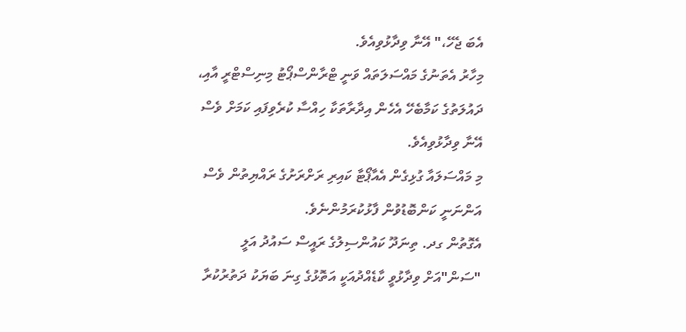އެބަ ޖެހޭ،" އޭނާ ވިދާޅުވިއެވެ.
މިހާރު އެތަނުގެ މައްސަލަތައް ވަނީ ޓްރާންސްޕޯޓު މިނިސްޓްރީ އާއި، ދައުލަތުގެ ކަމާބެހޭ އެހެން އިދާރާތަކާ ހިއްސާ ކުރެވިފައި ކަމަށް ވެސް އޭނާ ވިދާޅުވިއެވެ.
މި މައްސަލައާ ގުޅިގެން އެއާޕޯޓާ ކައިރި ރަށްރަށުގެ ރައްޔިތުން ވެސް އަންނަނީ ކަންބޮޑުވުން ފާޅުކުރަމުންނެވެ.
އެގޮތުން ގދ. ތިނަދޫ ކައުންސިލުގެ ރައީސް ސައުދު އަލީ "ސަން"އަށް ވިދާޅުވީ ކާޑެއްދުއަކީ އަތޮޅުގެ ގިނަ ބަޔަކު ދަތުރުކުރާ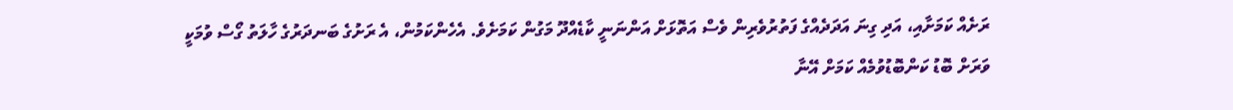ރަށެއް ކަމަށާއި، އަދި ގިނަ އަދަދެއްގެ ފަތުރުވެރިން ވެސް އަތޮޅަށް އަންނަނީ ކާޑެއްދޫ މަގުން ކަމަށެވެ. އެހެންކަމުން، އެ ރަށުގެ ބަނދަރުގެ ހާލަތު ގޯސް ވުމަކީ ވަރަށް ބޮޑު ކަންބޮޑުވުމެއް ކަމަށް އޭނާ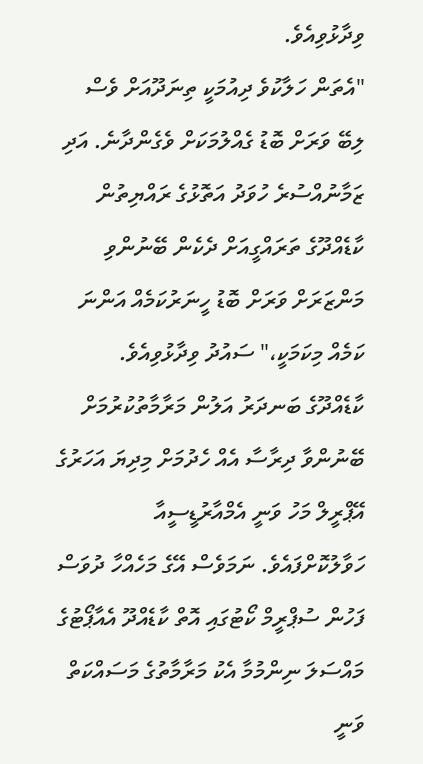ވިދާޅުވިއެވެ.
"އެތަން ހަލާކުވެ ދިއުމަކީ ތިނަދޫއަށް ވެސް ލިބޭ ވަރަށް ބޮޑު ގެއްލުމަކަށް ވެގެންދާނެ. އަދި ޒަމާނުއްސުރެ ހުވަދު އަތޮޅުގެ ރައްޔިތުން ކާޑެއްދޫގެ ތަރައްގީއަށް ދެކެން ބޭނުންވި މަންޒަރަށް ވަރަށް ބޮޑު ހީނަރުކަމެއް އަންނަ ކަމެއް މިކަމަކީ،" ސައުދު ވިދާޅުވިއެވެ.
ކާޑެއްދޫގެ ބަނދަރު އަލުން މަރާމާތުކުރުމަށް ބޭނުންވާ ދިރާސާ އެއް ހެދުމަށް މިދިޔަ އަހަރުގެ އޭޕްރީލް މަހު ވަނީ އެމްއާރުޑީސީއާ ހަވާލުކޮށްފައެވެ. ނަމަވެސް އޭގެ މަހެއްހާ ދުވަސް ފަހުން ސުޕްރީމް ކޯޓުގައި އޮތް ކާޑެއްދޫ އެއާޕޯޓުގެ މައްސަލަ ނިންމުމާ އެކު މަރާމާތުގެ މަސައްކަތް ވަނީ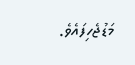މަޑުޖެހިފައެވެ.